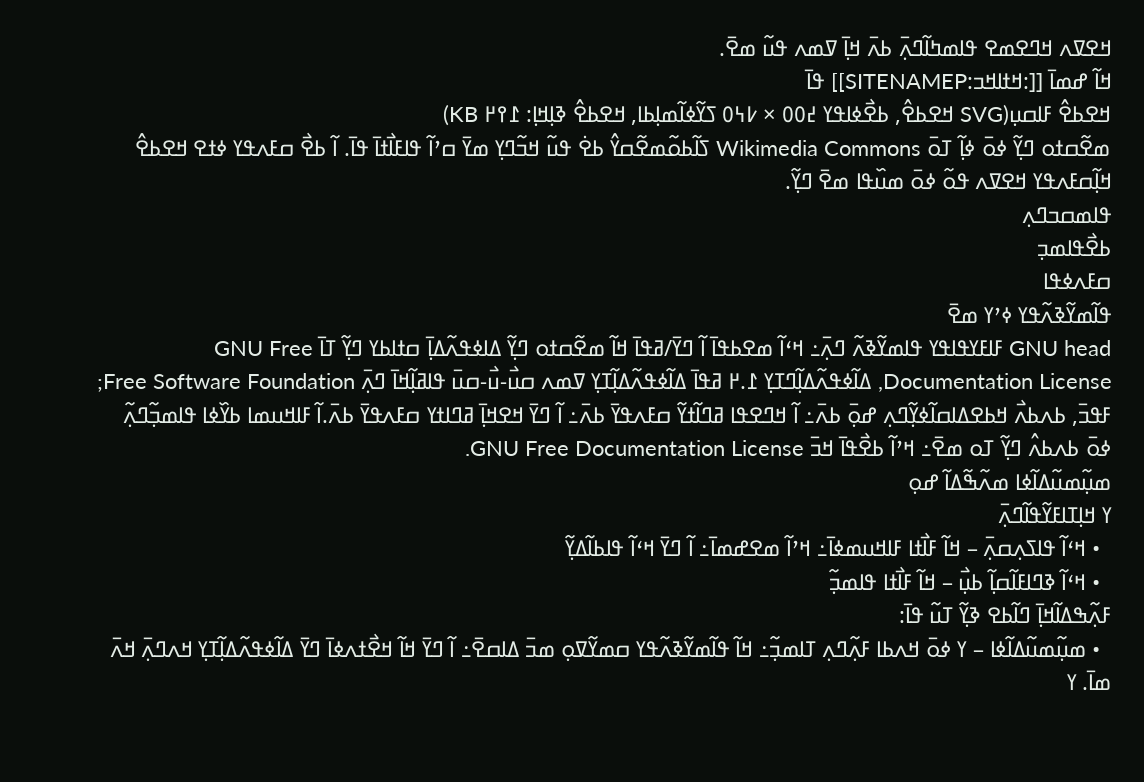ߞߐߜߍ ߞߣߐߘߐ ߟߊߘߤߊ߬ߣߍ߲߫ ߕߍ߫ ߞߊ߲߫ ߜߘߍ ߟߎ߬ ߘߐ߫.
ߞߊ߬ ߝߘߊ߫ [[:ߞߙߊߞߏ:SITENAMEP]] ߟߊ߫
ߞߐߕߐ߮ ߓߊߛߎ߲(SVG ߞߐߕߐ߮, ߕߐ߯ߦߊߟߌ ߄߀߀ × ߇߆߀ ߖߌ߬ߦߊ߬ߘߊ߲ߕߊ, ߞߐߕߐ߮ ߢߊ߲ߞߊ߲: ߁߉߂ KB)
ߘߐ߬ߛߙߋ ߣߌ߲߬ ߦߋ߫ ߦߊ߲߬ ߠߋ߫ Wikimedia Commons ߖߊ߬ߕߋ߬ߘߐ߬ߛߌ߮ ߕߐ߭ ߟߎ߬ ߞߏ߬ߣߌ߲ ߘߌ߫ ߛߴߊ߬ ߟߊߓߊ߯ߙߊ߫ ߟߊ߫. ߊ߬ ߕߐ߯ ߛߓߍߟߌ ߦߙߐ ߞߐߕߐ߮ ߞߊ߲߬ߛߓߍߟߌ ߞߐߜߍ ߟߋ߬ ߦߋ߫ ߘߎ߰ߟߊ ߘߐ߫ ߣߌ߲߬.
ߟߊߘߛߏߣߍ߲
ߕߐ߯ߟߊߘߏ߲
ߛߓߍߦߟߊ
ߟߊ߬ߘߌ߬ߢߍ߬ߟߌ ߦߴߌ ߘߐ߫
GNU head ߓߊߓߌߟߊߟߌ ߟߊߘߌ߬ߢߍ߬ ߣߍ߲߫߸ ߞߵߊ߬ ߘߐߕߟߊ߫ ߊ߬ ߣߌ߫/ߥߟߊ߫ ߞߊ߬ ߘߐ߬ߛߙߋ ߣߌ߲߬ ߡߊߦߟߍ߬ߡߊ߲߫ ߛߙߊߕߌ ߣߌ߲߬ ߠߊ߫ GNU Free Documentation License, ߡߊ߬ߦߟߍ߬ߡߊ߲߬ߣߠߌ߲ ߁.߂ ߥߟߊ߫ ߡߊ߬ߦߟߍ߬ߡߊ߲߬ߠߌ߲ ߜߘߍ ߛߎ߯-ߎ߯-ߛߎ߫ ߟߊߥߊ߲߬ߞߊ߫ ߣߍ߲߫ Free Software Foundation; ߓߟߏ߫, ߕߍߕߍ߯ ߞߕߐߡߊߛߊ߬ߦߌ߲߬ߣߍ߲ ߝߋ߲߫ ߕߍ߫߸ ߊ߬ ߞߣߐߟߊ ߥߣߊ߬ߙߌ߬ ߛߓߍߟߌ߫ ߕߍ߫߸ ߊ߬ ߣߌ߫ ߞߐߞߊ߲߫ ߥߣߊߙߌ ߛߓߍߟߌ߫ ߕߍ߫.ߊ߬ ߓߊߞߎߘߊ ߕߌ߰ߦߊ ߟߊߘߏ߲߬ߣߍ߲߬ ߦߋ߫ ߕߍߕߍ߮ ߣߌ߲߬ ߠߋ ߘߐ߫߸ ߞߴߊ߬ ߕߐ߯ߟߊ߫ ߞߏ߫ GNU Free Documentation License.
ߘߎ߲߬ߘߎ߬ߡߊ߬ߦߊ ߘߍ߬ߒ߬ߡߊ߬ ߝߋ߲
ߌ ߞߊ߲ߠߊߓߌ߬ߟߊ߬ߣߍ߲߫
  • ߞߵߊ߬ ߟߊߖߍ߲ߛߍ߲߫ – ߞߊ߬ ߓߊ߯ߙߊ ߓߊߞߎߘߦߊ߫߸ ߞߴߊ߬ ߘߐߝߘߊ߫߸ ߊ߬ ߣߌ߫ ߞߵߊ߬ ߟߊߕߊ߬ߡߌ߲߬
  • ߞߵߊ߬ ߢߣߊߓߊ߬ߛߊ߲߬ ߕߎ߲߯ – ߞߊ߬ ߓߊ߯ߙߊ ߟߊߘߏ߲߬
ߓߍ߲߬ߒߡߊ߬ߞߊ߲߫ ߣߊ߬ߕߐ ߢߌ߲߬ ߠߎ߬ ߟߊ߫:
  • ߘߎ߲߬ߘߎ߬ߡߊ߬ߦߊ – ߌ ߦߋ߫ ߞߍߕߊ ߓߍ߲߬ߣߍ߲ ߠߊߘߏ߲߬߸ ߞߊ߬ ߟߊ߬ߘߌ߬ߢߍ߬ߟߌ ߛߘߌ߬ߜߋ߲ ߘߏ߫ ߡߊߛߐ߫߸ ߊ߬ ߣߌ߫ ߞߊ߬ ߞߐ߯ߙߍߦߊ߫ ߣߌ߫ ߡߊ߬ߦߟߍ߬ߡߊ߲߬ߠߌ߲ ߞߍߣߍ߲߫ ߞߍ߫ ߘߊ߫. ߌ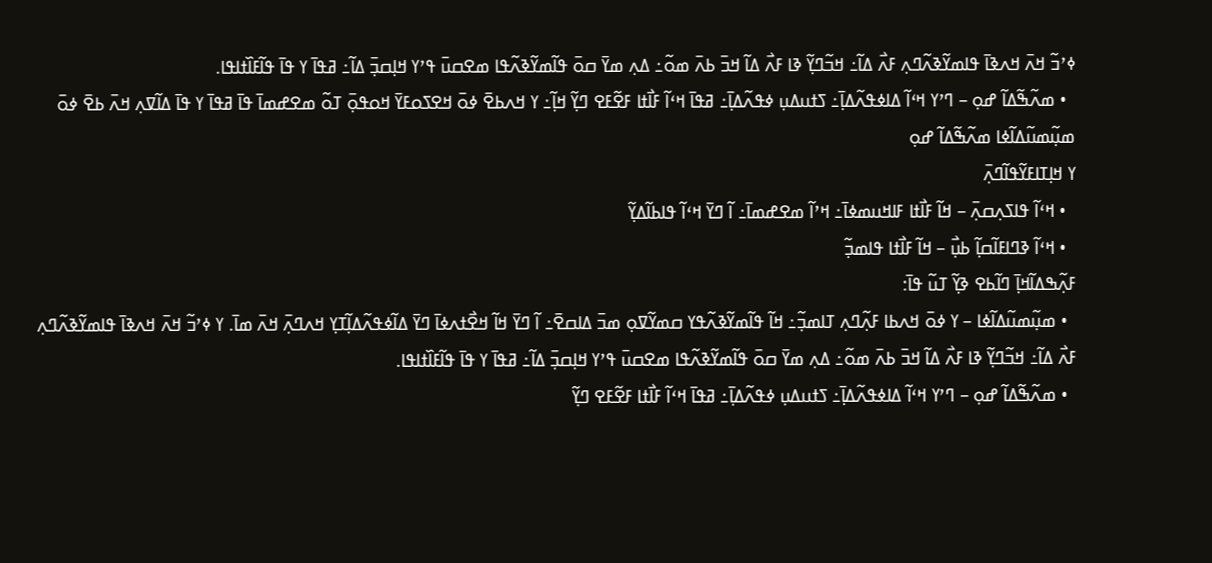ߦߴߏ߬ ߞߍ߫ ߞߍߢߊ߫ ߟߊߘߌ߬ߢߍ߬ߣߍ߲ ߓߍ߯ ߡߊ߬߸ ߞߏ߬ߣߌ߲߬ ߢߊ ߓߍ߯ ߡߊ߬ ߞߏ߫ ߕߍ߫ ߘߋ߬߸ ߡߍ߲ ߘߌ߫ ߛߋ߫ ߟߊ߬ߘߌ߬ߢߍ߬ߟߊ ߘߐߛߎ߫ ߟߴߌ ߞߊ߲ߛߏ߲߫ ߡߊ߬߸ ߥߟߊ߫ ߌ ߟߊ߫ ߟߊ߬ߓߊ߰ߙߊߟߊ.
  • ߘߍ߬ߒ߬ߡߊ߬ ߝߋ߲ – ߣߴߌ ߞߵߊ߬ ߡߊߦߟߍ߬ߡߊ߲߫߸ ߖߙߎߡߎ߲ ߦߟߍ߬ߡߊ߲߫߸ ߥߟߊ߫ ߞߵߊ߬ ߓߊ߯ߙߊ ߓߐ߬ߓߐ ߣߌ߲߬ ߞߊ߲߬߸ ߌ ߞߍߕߐ߫ ߦߋ߫ ߞߐߖߋߓߌ߫ ߞߋߟߋ߲߫ ߠߋ߬ ߘߐߝߘߊ߫ ߟߊ߫ ߥߟߊ߫ ߌ ߟߊ߫ ߡߊ߬ߜߍ߲ ߞߍ߫ ߕߐ߫ ߦߋ߫
ߘߎ߲߬ߘߎ߬ߡߊ߬ߦߊ ߘߍ߬ߒ߬ߡߊ߬ ߝߋ߲
ߌ ߞߊ߲ߠߊߓߌ߬ߟߊ߬ߣߍ߲߫
  • ߞߵߊ߬ ߟߊߖߍ߲ߛߍ߲߫ – ߞߊ߬ ߓߊ߯ߙߊ ߓߊߞߎߘߦߊ߫߸ ߞߴߊ߬ ߘߐߝߘߊ߫߸ ߊ߬ ߣߌ߫ ߞߵߊ߬ ߟߊߕߊ߬ߡߌ߲߬
  • ߞߵߊ߬ ߢߣߊߓߊ߬ߛߊ߲߬ ߕߎ߲߯ – ߞߊ߬ ߓߊ߯ߙߊ ߟߊߘߏ߲߬
ߓߍ߲߬ߒߡߊ߬ߞߊ߲߫ ߣߊ߬ߕߐ ߢߌ߲߬ ߠߎ߬ ߟߊ߫:
  • ߘߎ߲߬ߘߎ߬ߡߊ߬ߦߊ – ߌ ߦߋ߫ ߞߍߕߊ ߓߍ߲߬ߣߍ߲ ߠߊߘߏ߲߬߸ ߞߊ߬ ߟߊ߬ߘߌ߬ߢߍ߬ߟߌ ߛߘߌ߬ߜߋ߲ ߘߏ߫ ߡߊߛߐ߫߸ ߊ߬ ߣߌ߫ ߞߊ߬ ߞߐ߯ߙߍߦߊ߫ ߣߌ߫ ߡߊ߬ߦߟߍ߬ߡߊ߲߬ߠߌ߲ ߞߍߣߍ߲߫ ߞߍ߫ ߘߊ߫. ߌ ߦߴߏ߬ ߞߍ߫ ߞߍߢߊ߫ ߟߊߘߌ߬ߢߍ߬ߣߍ߲ ߓߍ߯ ߡߊ߬߸ ߞߏ߬ߣߌ߲߬ ߢߊ ߓߍ߯ ߡߊ߬ ߞߏ߫ ߕߍ߫ ߘߋ߬߸ ߡߍ߲ ߘߌ߫ ߛߋ߫ ߟߊ߬ߘߌ߬ߢߍ߬ߟߊ ߘߐߛߎ߫ ߟߴߌ ߞߊ߲ߛߏ߲߫ ߡߊ߬߸ ߥߟߊ߫ ߌ ߟߊ߫ ߟߊ߬ߓߊ߰ߙߊߟߊ.
  • ߘߍ߬ߒ߬ߡߊ߬ ߝߋ߲ – ߣߴߌ ߞߵߊ߬ ߡߊߦߟߍ߬ߡߊ߲߫߸ ߖߙߎߡߎ߲ ߦߟߍ߬ߡߊ߲߫߸ ߥߟߊ߫ ߞߵߊ߬ ߓߊ߯ߙߊ ߓߐ߬ߓߐ ߣߌ߲߬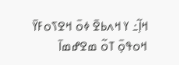ߞߊ߲߬߸ ߌ ߞߍߕߐ߫ ߦߋ߫ ߞߐߖߋߓߌ߫ ߞߋߟߋ߲߫ ߠߋ߬ ߘߐߝߘߊ߫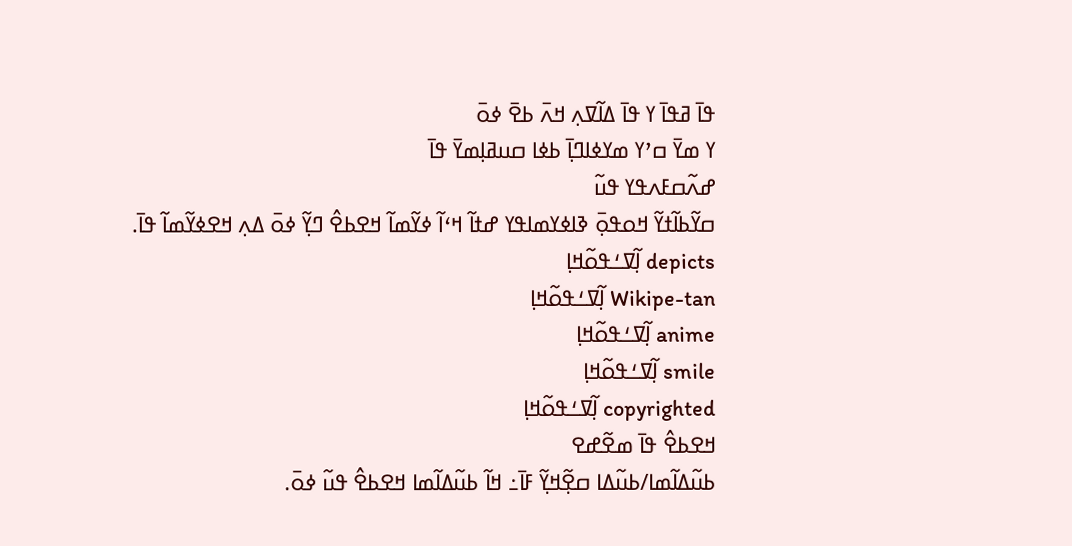ߟߊ߫ ߥߟߊ߫ ߌ ߟߊ߫ ߡߊ߬ߜߍ߲ ߞߍ߫ ߕߐ߫ ߦߋ߫
ߌ ߘߌ߫ ߛߴߌ ߘߌߦߊߣߊ߲߫ ߕߦߊ ߛߎߥߊ߲ߘߌ߫ ߟߊ߫
ߝߍ߬ߛߓߍߟߌ ߟߎ߬
ߛߌ߬ߕߊ߬ߙߌ߬ ߞߋߟߋ߲߫ ߢߊߦߌߘߊߟߌ ߝߙߊ߬ ߞߵߊ߬ ߦߌ߬ߘߊ߬ ߞߐߕߐ߮ ߣߌ߲߬ ߦߋ߫ ߡߍ߲ ߞߐߦߌ߬ߘߊ߬ ߟߊ߫.
depicts ߊ߲߬ߜߑߟߋ߬ߞߊ߲
Wikipe-tan ߊ߲߬ߜߑߟߋ߬ߞߊ߲
anime ߊ߲߬ߜߑߟߋ߬ߞߊ߲
smile ߊ߲߬ߜߑߟߋ߬ߞߊ߲
copyrighted ߊ߲߬ߜߑߟߋ߬ߞߊ߲
ߞߐߕߐ߮ ߟߊ߫ ߘߐ߬ߝߐ
ߕߎ߬ߡߊ߬ߘߊ/ߕߎ߬ߡߊ ߛߐ߲߬ߞߌ߲߬ ߓߊ߫߸ ߞߊ߬ ߕߎ߬ߡߊ߬ߘߊ ߞߐߕߐ߮ ߟߎ߬ ߦߋ߫.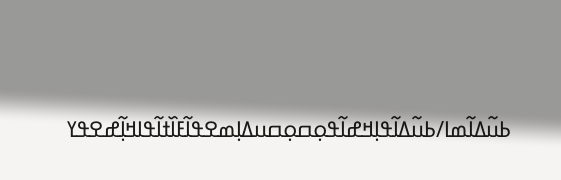ߕߎ߬ߡߊ߬ߘߊ/ߕߎ߬ߡߊ߬ߟߊ߲ߞߝߊ߬ߟߋ߲ߛߋ߲ߛߎߡߊ߲ߘߐߟߊ߬ߓߊ߰ߙߊ߬ߟߊߞߊ߲߬ߝߐߟߌ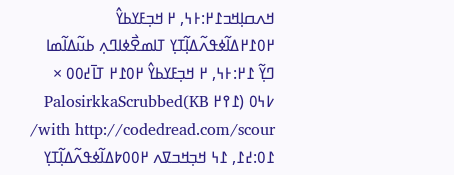ߞߍߛߊ߲ߞߏ߁߂:߅߆, ߂ ߞߏ߲ߓߌߕߌ߮ ߂߀߁߂ߡߊ߬ߦߟߍ߬ߡߊ߲߬ߠߌ߲ ߠߊߘߐ߯ߦߊߣߍ߲ ߕߎ߬ߡߊ߬ߘߊ ߣߌ߲߬ ߁߂:߅߆, ߂ ߞߏ߲ߓߌߕߌ߮ ߂߀߁߂ ߠߊ߫߄߀߀ × ߇߆߀ (߁߉߂ KB)PalosirkkaScrubbed with http://codedread.com/scour/
߁߀:߄߁, ߁߆ ߞߏ߲ߞߏߜߍ ߂߀߀߈ߡߊ߬ߦߟߍ߬ߡߊ߲߬ߠߌ߲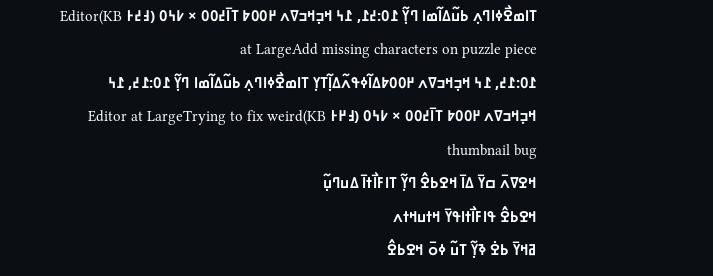ߠߊߘߐ߯ߦߊߣߍ߲ ߕߎ߬ߡߊ߬ߘߊ ߣߌ߲߬ ߁߀:߄߁, ߁߆ ߞߏ߲ߞߏߜߍ ߂߀߀߈ ߠߊ߫߄߀߀ × ߇߆߀ (߃߄߅ KB)Editor at LargeAdd missing characters on puzzle piece
߁߀:߁߄, ߁߆ ߞߏ߲ߞߏߜߍ ߂߀߀߈ߡߊ߬ߦߟߍ߬ߡߊ߲߬ߠߌ߲ ߠߊߘߐ߯ߦߊߣߍ߲ ߕߎ߬ߡߊ߬ߘߊ ߣߌ߲߬ ߁߀:߁߄, ߁߆ ߞߏ߲ߞߏߜߍ ߂߀߀߈ ߠߊ߫߄߀߀ × ߇߆߀ (߃߂߅ KB)Editor at LargeTrying to fix weird thumbnail bug
ߞߐߜߍ߫ ߛߌ߫ ߡߊ߫ ߞߐߕߐ߮ ߣߌ߲߬ ߠߊߓߊ߯ߙߊ߫ ߡߎߣߎ߲߬
ߞߐߕߐ߮ ߟߊߓߊ߯ߙߊߟߌ߫ ߞߙߎߞߙߍ
ߥߞߌ߫ ߕߐ߭ ߢߌ߲߬ ߠߎ߬ ߦߋ߫ ߞߐߕߐ߮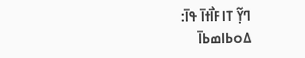ߣߌ߲߬ ߠߊߓߊ߯ߙߊ߫ ߟߊ߫:
ߡߋߕߊߘߕߊ߫